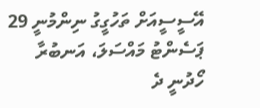އޭސީސީއަށް ތަހުގީގު ނިންމުނީ 29 ޕަސެންޓު މައްސަލަ، އަނބުރާ ހޯދުނީ ދެ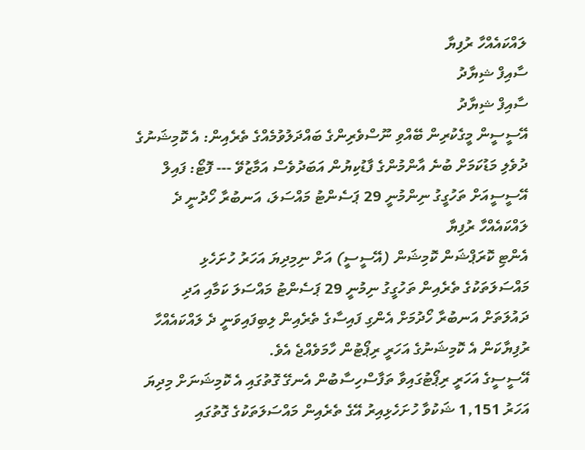ލައްކައެއްހާ ރުފިޔާ
ސާއިފް ޝިޔާދު
ސާއިފް ޝިޔާދު
އޭސީސީން މީގެކުރިން ބޭއްވި ނޫސްވެރިންގެ ބައްދަލުވުމެއްގެ ތެރެއިން: އެ ކޮމިޝަނުގެ ދުވެލި މަޑުކަމަށް ބުނެ އާންމުންގެ ފާޑުކިޔުން އަބަދުވެސް އަމާޒުވޭ --- ފޮޓޯ: ފައިލް
އޭސީސީއަށް ތަހުގީގު ނިންމުނީ 29 ޕަސެންޓު މައްސަލަ، އަނބުރާ ހޯދުނީ ދެ ލައްކައެއްހާ ރުފިޔާ
އެންޓި ކޮރަޕްޝަން ކޮމިޝަން (އޭސީސީ) އަށް ނިމިދިޔަ އަހަރު ހުށަހެޅި މައްސަލަތަކުގެ ތެރެއިން ތަހުގީގު ނިމުނީ 29 ޕަސެންޓު މައްސަލަ ކަމާއި އަދި ދައުލަތަށް އަނބުރާ ހޯދުމަށް އެންގި ފައިސާގެ ތެރެއިން ލިބިފައިވަނީ ދެ ލައްކައެއްހާ ރުފިޔާކަން އެ ކޮމިޝަނުގެ އަހަރީ ރިޕޯޓުން ހާމަވެއްޖެ އެވެ.
އޭސީސީގެ އަހަރީ ރިޕޯޓުގައިވާ ތަފާސްހިސާބުން އެނގޭ ގޮތުގައި އެ ކޮމިޝަނަށް މިދިޔަ އަހަރު 1,151 ޝަކުވާ ހުށަހެޅިއިރު އޭގެ ތެރެއިން މައްސަލަތަކުގެ ގޮތުގައި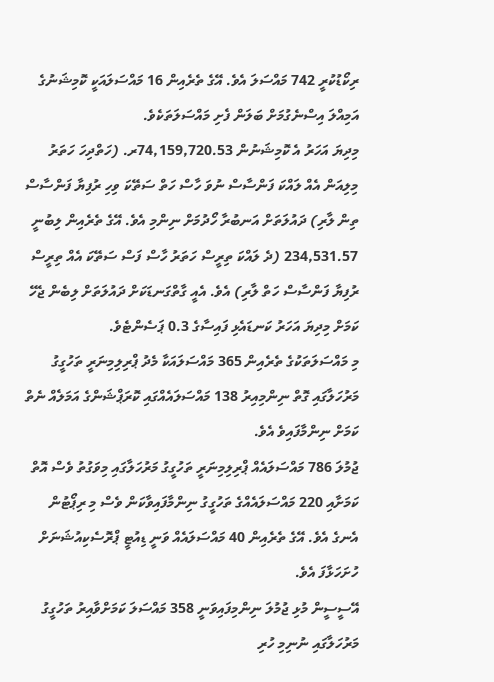ރިކޯޑުކުރީ 742 މައްސަލަ އެވެ. އޭގެ ތެރެއިން 16 މައްސަލައަކީ ކޮމިޝަނުގެ އަމިއްލަ އިސްނެގުމަށް ބަލަން ފެށި މައްސަލަތަކެވެ.
މިދިޔަ އަހަރު އެ ކޮމިޝަނުން 74,159,720.53ރ. (ހަތްދިހަ ހަތަރު މިލިއަން އެއް ލައްކަ ފަންސާސް ނުވަ ހާސް ހަތް ސަތޭކަ ވިހި ރުފިޔާ ފަންސާސް ތިން ލާރި) ދައުލަތަށް އަނބުރާ ހޯދުމަށް ނިންމި އެވެ. އޭގެ ތެރެއިން ލިބުނީ 234,531.57 (ދެ ލައްކަ ތިރީސް ހަތަރު ހާސް ފަސް ސަތޭކަ އެއް ތިރީސް ރުފިޔާ ފަންސާސް ހަތް ލާރި) އެވެ. އެއީ ގާތްގަނޑަކަށް ދައުލަތަށް ލިބެން ޖެހޭ ކަމަށް މިދިޔަ އަހަރު ކަނޑައެޅި ފައިސާގެ 0.3 ޕަސެންޓެވެ.
މި މައްސަލަތަކުގެ ތެރެއިން 365 މައްސަލައަކާ މެދު ޕްރިލިމިނަރީ ތަހުގީގު މަރުހަލާގައި ގޮތް ނިންމިއިރު 138 މައްސަލައެއްގައި ކޮރަޕްޝަންގެ އަމަލެއް ނެތް ކަމަށް ނިންމާފައިވެ އެވެ.
ޖުމުލަ 786 މައްސަލައެއް ޕްރިލިމިނަރީ ތަހުގީގު މަރުހަލާގައި މިވަގުތު ވެސް އޮތް ކަމަށާއި 220 މައްސަލައެއްގެ ތަހުގީގު ނިންމާފައިވާކަން ވެސް މި ރިޕޯޓުން އެނގެ އެވެ. އޭގެ ތެރެއިން 40 މައްސަލައެއް ވަނީ ޑިއުޓީ ޕްރޮސެކިއުޝަނަށް ހުށަހަޅާފަ އެވެ.
އޭސީސީން މުޅި ޖުމުލަ ނިންމިފައިވަނީ 358 މައްސަލަ ކަމަށްވާއިރު ތަހުގީގު މަރުހަލާގައި ނުނިމި ހުރި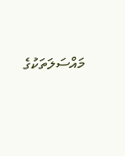މައްސަލަތަކުގެ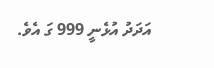އަދަދު އުޅެނީ 999 ގަ އެވެ.